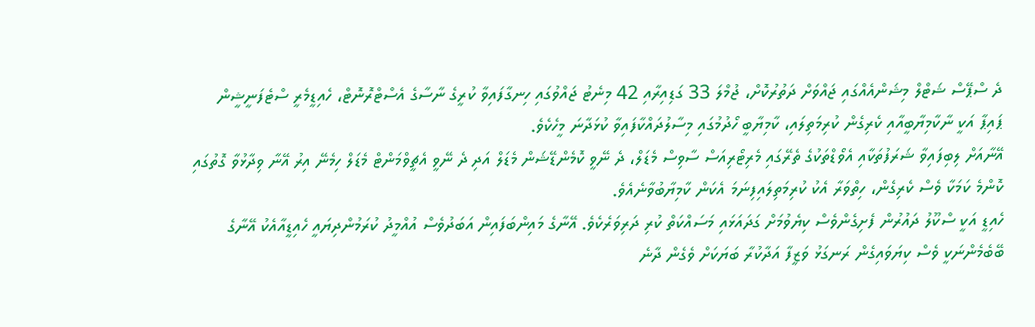ދެ ސްޕޭސް ޝަޓްލް މިޝަންއެއްގައި ޖައްވަށް ދަތުރުކޮށް، ޖުމްލަ 33 ގަޑިއިރާއި 42 މިނެޓު ޖައްވުގައި ހިނގާފައިވާ ކުރީގެ ނާސާގެ އެސްޓްރޮނޮޓް، ހެއިޑީމެރީ ސްޓެފަނީޝީން ޕައިޕާ އަކީ ނާކާމިޔާބީއާއި ކެރިގެން ކުރިމަތިލައި، ކާމިޔާބީ ހޯދުމުގައި މިސާލުދައްކާފައިވާ ކުޅަދާނަ މީހެކެވެ.
އޭނާއަށް ލިބިފައިވާ ޝަރަފުތަކާއި އެވޯޑްތަކުގެ ތެރޭގައި މެރިޓޯރިއަސް ސާވިސް މެޑަލް، ދެ ނޭވީ ކޮމެންޑޭޝަން މެޑަލް އަދި ދެ ނޭވީ އެޗީވްމަންޓް މެޑަލް ހިމެނޭ އިރު އޭނާ ވިދާޅުވާ ގޮތުގައި ކޮންމެ ކަމަކާ ވެސް ކެރިގެން، ހިތްވަރާ އެކު ކުރިމަތިލައިފިނަމަ އެކަން ކާމިޔާބުވާނެއެވެ.
ހެއިޑީ އަކީ ސްކޫލު ދައުރުން ފެށިގެންވެސް ކިޔެވުމަށް ގަދައަޅައި މަސައްކަތް ކުރި ދަރިވަރެކެވެ. އޭނާގެ މައިންބަފައިން އަބަދުވެސް އުއްމީދު ކުރަމުންދިޔައީ ހެއިޑީއާއެކު އޭނާގެ ބޭބެމެންނަކީ ވެސް ކިޔަވައިގެން ރަނގަޅު ވަޒީފާ އަދާކުރާ ބަޔަކަށް ވެގެން ދާނެ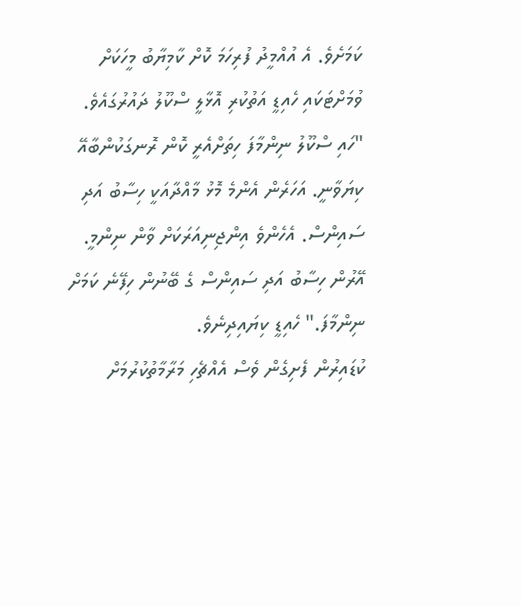ކަމަށެވެ. އެ އުއްމީދު ފުރިހަމަ ކޮށް ކާމިޔާބު މީހަކަށް ވުމަށްޓަކައި ހެއިޑީ އަތުކުރި އޮޅާލީ ސްކޫލު ދައުރުގައެވެ.
"ހައި ސްކޫލު ނިންމާފަ ހިތަށްއެރީ ކޮން ރޮނގަކުންބާއޭ ކިޔަވާނީ. އަހަރެން އެންމެ މޮޅު މާއްދާއަކީ ހިސާބު އަދި ސައިންސް. އެހެންވެ އިންޖިނިއަރަކަށް ވާން ނިންމީ. އޭރުން ހިސާބު އަދި ސައިންސް ގެ ބޭނުން ހިފޭނެ ކަމަށް ނިންމާފަ." ހެއިޑީ ކިޔައިދިނެވެ.
ކުޑައިރުން ފެށިގެން ވެސް އެއްޗެހި މަރާމާތުކުރުމަށް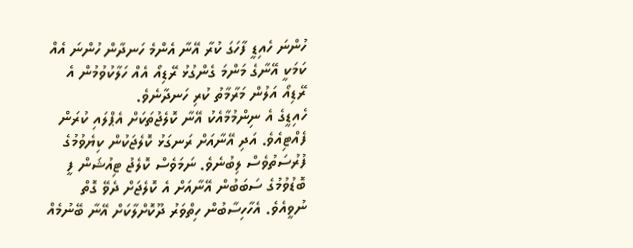ހުންނަ ހެއިޑީ ފާހަގަ ކުރާ އޭނާ އެންމެ ހަނދާން ހުންނަ އެއް ކަމަކީ އޭނާގެ މަންމަ ގެންގުޅު ރޭޑިއޯ އެއް ހަލާކުވުމުން އެ ރޭޑިއޯ އަލުން މަރާމާތު ކުރި ހަނދާނެވެ.
ހެއިޑީގެ އެ ނިންމުމާއެކު އޭނާ ކޮލެޖުތަކަށް އެޕްލައި ކުރަން ފެއްޓިއެވެ. އަދި އޭނާއަށް ރަނގަޅު ކޮލެޖަކުން ކިޔެވުމުގެ ފުރުސަތުވެސް ލިބުނެވެ. ނަމަވެސް ކޮލެޖު ޓިއުޝަން ފީ ބޮޑުވުމުގެ ސަބަބުން އޭނާއަށް އެ ކޮލެޖަށް ދެވޭ ގޮތް ނުވީއެވެ. އެހާހިސާބުން ހިތްވަރު ދޫކޮށްލާކަށް އޭނާ ބޭނުމެއް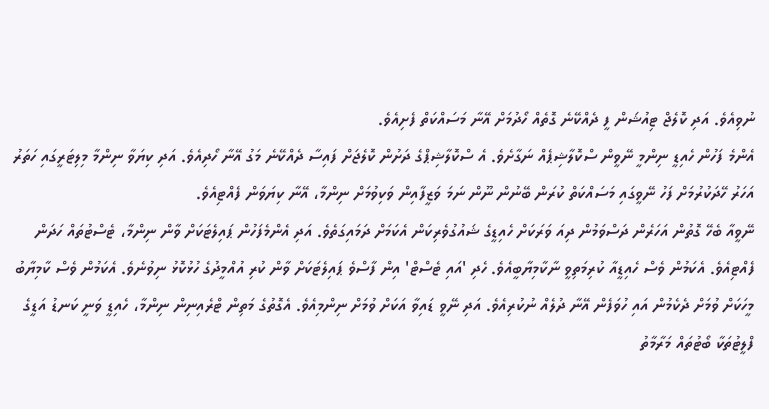ނުވިއެވެ. އަދި ކޮލެޖް ޓިއުޝަން ފީ ދެއްކޭނެ ގޮތެއް ހޯދުމަށް އޭނާ މަސައްކަތް ފެށިއެވެ.
އެންމެ ފަހުން ހެއިޑީ ނިންމީ ނޭވީން ސްކޮލާޝިޕެއް ނަގާށެވެ. އެ ސްކޮލާޝިޕްގެ ދަށުން ކޮލެޖަށް ފައިސާ ދެއްކޭނެ މަގު އޭނާ ހޯދިއެވެ. އަދި ކިޔަވާ ނިންމާ މިލިޓަރީގައި ހަތަރު އަހަރު ހޭދަކުރުމަށް ފަހު ނޭވީގައި މަސައްކަތް ކުރަން ބޭނުން ނޫން ނަމަ ވަޒީފާއިން ވަކިވުމަށް ނިންމާ، އޭނާ ކިޔަވަން ފެއްޓިއެވެ.
ނޭވީއާ ބެހޭ ގޮތުން އަހަރެން ދަސްވަމުން ދިއަ ވަރަކަށް ހެއިޑީގެ ޝައުގުވެރިކަން އެކަމަށް ދަމައިގަތެވެ. އަދި އެންމެފަހުން ޕައިލެޓަކަށް ވާން ނިންމާ، ޓެސްޓުތައް ހަދަން ފެއްޓިއެވެ. އެކަމުން ވެސް ހެއިޑީއާ ކުރިމަތިވީ ނާކާމިޔާބީއެވެ. ހެދި 'އައި ޓެސްޓް' އިން ފާސްވެ ޕައިލެޓަކަށް ވާން ކުރި އުއްމީދުގެ ހުޅުކޮޅު ނިވުނެވެ. އެކަމުން ވެސް ކާމިޔާބު މީހަކަށް ވުމަށް ދެކެމުން އައި ހުވަފެން އޭނާ ދުލެއް ނުކުރިއެވެ. އަދި ނޭވީ ޑައިވާ އަކަށް ވުމަށް ނިންމިއެވެ. އެގޮތުގެ މަތިން ޓްރެއިނިން ނިންމާ، ހެއިޑީ ވަނީ ކަނޑު އަޑީގެ ފްލީޓުތަކާ ބޯޓުތައް މަރާމާތު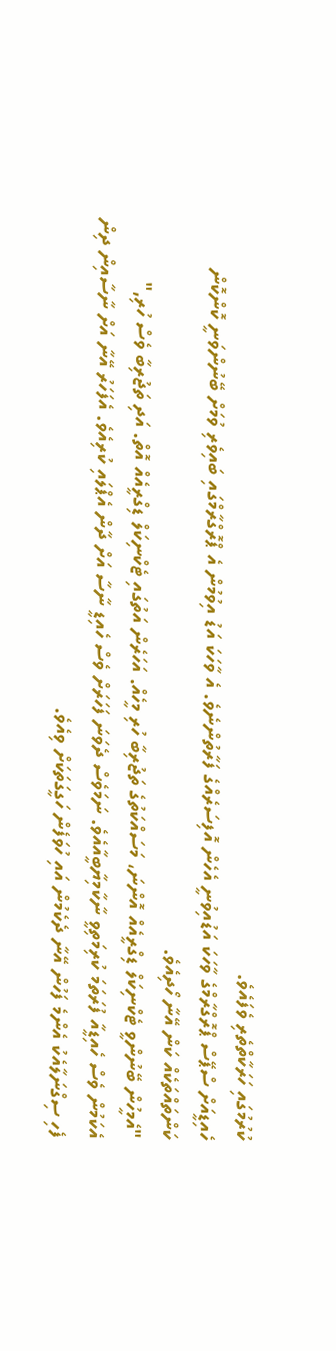ކުރުމުގައި ހަރަކާތްތެރި ވެފައެވެ.
ހެއިޑީއަށް ސްޕޭސް ޕްރޮގްރާމްގެ ވާހަކަ އަޑުއިވުނީ އެހެން އޮފިސަރެއްގެ ފަރާތުންނެވެ. އެ ވާހަކަ އަޑު އިވުމުން އެ ޕްރޮގްރާމްގައި ބައިވެރި ވުމަށް ބޭނުންވަނީ ކޮންކޮން ކަންތައްތަކެއް ކަން އޭނާ ހޯދިއެވެ.
"އެމީހުން ބޭނުންވީ ޓެކްނިކަލް ޑިގްރީއެއް އޮންނަ، މަސައްކަތުގެ ތަޖުރިބާ ހުރި މީހެއް. އަހަރެން އަތުގައި ޓެކްނިކަލް ޑިގްރީއެއް އޮތް. އަދި ތަޖުރިބާ ވެސް ހުރި,"
އެކަމުން ވެސް ހެއިޑީއާ ފުރަތަމަ ކުރިމަތިވީ ނާކާމިޔާބީއާއެވެ. ނަމަވެސް ދެވަނަ ފަހަރަށް ވެސް ހެއިޑީ ނާސާ އަށް ދާން އެޕްލައި ކުރިއެވެ. އެފަހަރު އޭނާ އަށް ނާސާއިން ދިން ފެހި ސިގްނަލާއެކު އެންމެ ފަހުން އޭނާ ދެކެމުން އައި ހުވަފެން ހަގީގަތަކަށް ވިއެވެ.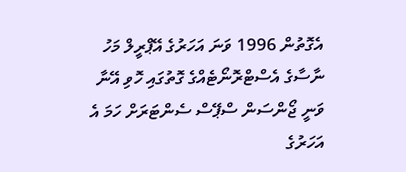އެގޮތުން 1996 ވަނަ އަހަރުގެ އޭޕްރީލް މަހު ނާސާގެ އެސްޓްރޮނޯޓެއްގެ ގޮތުގައި ހޮވި އޭނާ ވަނީ ޖޯންސަން ސްޕޭސް ސެންޓަރަށް ހަމަ އެ އަހަރުގެ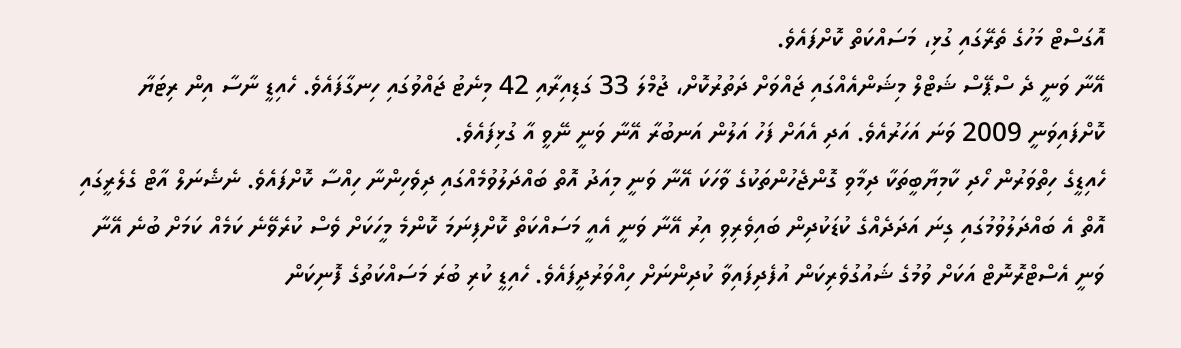އޮގަސްޓް މަހުގެ ތެރޭގައި ގުޅި، މަސައްކަތް ކޮށްފައެވެ.
އޭނާ ވަނީ ދެ ސްޕޭސް ޝަޓްލް މިޝަންއެއްގައި ޖައްވަށް ދަތުރުކޮށް، ޖުމްލަ 33 ގަޑިއިރާއި 42 މިނެޓު ޖައްވުގައި ހިނގާފައެވެ. ހެއިޑީ ނާސާ އިން ރިޓަޔާ ކޮށްފައިވަނީ 2009 ވަނަ އަހަރުއެވެ. އަދި އެއަށް ފަހު އަލުން އަނބުރާ އޭނާ ވަނީ ނޭވީ އާ ގުޅިފައެވެ.
ހެއިޑީގެ ހިތްވަރުން ހޯދި ކާމިޔާބީތަކާ ދިމާވި ގޮންޖެހުންތަކުގެ ވާހަކަ އޭނާ ވަނީ މިއަދު އޮތް ބައްދަލުވުމެއްގައި ދިވެހިންނާ ހިއްސާ ކޮށްފައެވެ. ނެޝެނަލް އާޓް ގެލެރީގައި އޮތް އެ ބައްދަލުވުމުގައި ގިނަ އަދަދެއްގެ ކުޑަކުދިން ބައިވެރިވި އިރު އޭނާ ވަނީ އެއީ މަސައްކަތް ކޮށްފިނަމަ ކޮންމެ މީހަކަށް ވެސް ކުރެވޭނެ ކަމެއް ކަމަށް ބުނެ އޭނާ ވަނީ އެސްޓްރޮނޮޓް އަކަށް ވުމުގެ ޝައުގުވެރިކަން އުފެދިފައިވާ ކުދިންނަށް ހިއްވަރުދީފައެވެ. ހެއިޑީ ކުރި ބުރަ މަސައްކަތުގެ ފޮނިކަން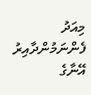މިއަދު ފެންނަމުންދާއިރު އޭނާގެ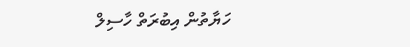ހަޔާތުން އިބުރަތް ހާސިލް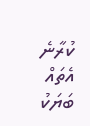ކުރާނެ އެތައް ބަޔަކު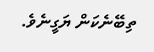ތިބޭނެކަން ޔަގީނެވެ.